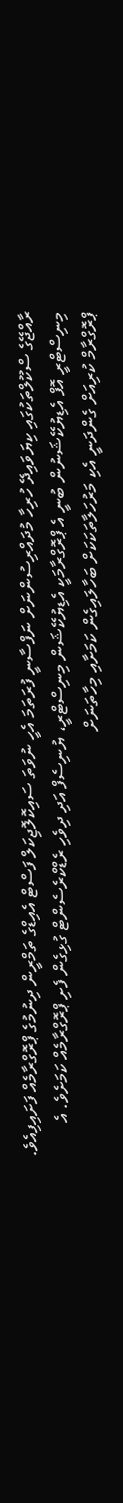ރާއްޖޭގެ ސްކޫލްތަކުގައި ކިޔަވައިދޭ ހުރިހާ މުދައްރިސުންނަށް ނަފްސާނީ ފުރަތަމަ އެހީ ނުވަތަ ސައިކޮލޮޖިކަލް ފަސްޓް އެއިޑްގެ ތަމްރީން ދިނުމުގެ ޕްރޮގްރާމެއް ފަށައިފިއެވެ.
މިނިސްޓްރީ އޮފް އެޑިޔުކޭޝަނުން ބުނީ އެ ޕްރޮގްރާމަކީ އެޑިޔުކޭޝަން މިނިސްޓްރީ، ޔުނިސެފް އަދި ދިވެހި ރެޑްކްރެސެންޓް ގުޅިގެން ފެށި ޕްރޮގްރާމެއް ކަމަށެވެ. އެ ޕްރޮގްރާމް ކުރިއަށް ގެންދަނީ އެކި މަރުހަލާތަކަކަށް ބަހާލައިގެން ކަމަށާއި މިހާތަނަށް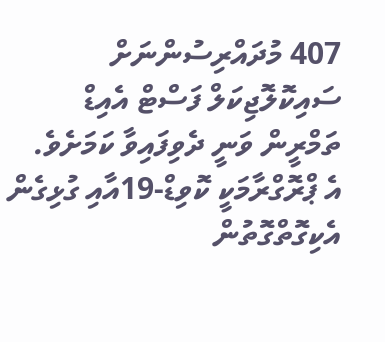407 މުދައްރިސުންނަށް ސައިކޮލޮޖިކަލް ފަސްޓް އެއިޑް ތަމްރީން ވަނީ ދެވިފައިވާ ކަމަށެވެ.
އެ ޕްރޮގްރާމަކީ ކޮވިޑް-19އާއި ގުޅިގެން އެކިގޮތްގޮތުން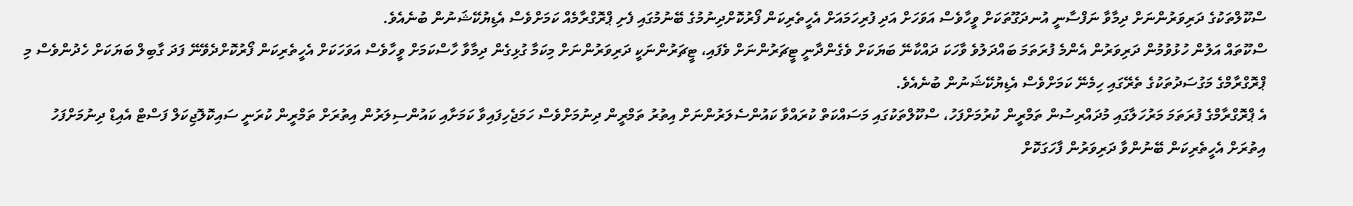ސްކޫލްތަކުގެ ދަރިވަރުންނަށް ދިމާވާ ނަފްސާނީ އުނދަގޫތަކަށް ވީހާވެސް އަވަހަށް އަދި ފުރިހަމައަށް އެހީތެރިކަން ފޯރުކޮށްދިނުމުގެ ބޭނުމުގައި ފެށި ޕްރޮގްރާމެއް ކަމަށްވެސް އެޑިޔުކޭޝަނުން ބުނެއެވެ.
ސްކޫތައް އަލުން ހުޅުވުމުން ދަރިވަރުން އެންމެ ފުރަތަމަ ބައްދަލުވެ ވާހަކަ ދައްކާނޭ ބަޔަކަށް ވެގެންދާނީ ޓީޗަރުންނަށް ވެފައި، ޓީޗަރުންނަކީ ދަރިވަރުންނަށް މިކަމާ ގުޅިގެން ދިމާވާ ހާސްކަމަށް ވީހާވެސް އަވަހަކަށް އެހީތެރިކަން ފޯރުކޮށްދެވޭނޭ ފަދަ ގާބިލް ބަޔަކަށް ހެދުންވެސް މި ޕްރޮގްރާމްގެ މަގުސަދުތަކުގެ ތެރޭގައި ހިމެނޭ ކަމަށްވެސް އެޑިޔުކޭޝަނުން ބުނެއެވެ.
އެ ޕްރޮގްރާމްގެ ފުރަތަމަ މަރުހަލާގައި މުދައްރިސުން ތަމްރީން ކުރުމަށްފަހު، ސްކޫލްތަކުގައި މަސައްކަތް ކުރައްވާ ކައުންސެލަރުންނަށް އިތުރު ތަމްރީން ދިނުމަށްވެސް ހަމަޖެހިފައިވާ ކަމަށާއި ކައުންސިލަރުން އިތުރަށް ތަމްރީން ކުރަނީ ސައިކޮލޮޖިކަލް ފަސްޓް އެއިޑް ދިނުމަށްފަހު އިތުރަށް އެހީތެރިކަން ބޭނުންވާ ދަރިވަރުން ފާހަގަކޮށް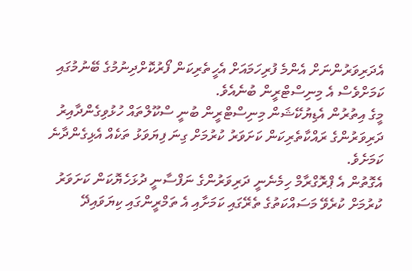އެދަރިވަރުންނަށް އެންމެ ފުރިހަމައަށް އެހީތެރިކަން ފޯރުކޮށްދިނުމުގެ ބޭނުމުގައި ކަމަށްވެސް އެ މިނިސްޓްރީން ބުނެއެވެ.
މީގެ އިތުރުން އެޑިޔުކޭޝަން މިނިސްޓްރީން ބުނީ ސްކޫލްތައް ހުޅުވިގެންދާއިރު ދަރިވަރުންގެ ރައްކާތެރިކަން ކަށަވަރު ކުރުމަށް ގިނަ ފިޔަވަޅު ތަކެއް އެޅިގެންދާނެ ކަމަށެވެ.
އެގޮތުން އެ ޕްރޮގްރާމް ހިމެނެނީ ދަރިވަރުންގެ ނަފްސާނީ ދުޅަހެޔޮކަން ކަށަވަރު ކުރުމަށް ކުރެވޭ މަސައްކަތުގެ ތެރޭގައި ކަމަށާއި އެ ތަމްރީންގައި ކިޔަވައިދޭ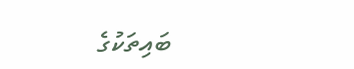ބައިތަކުގެ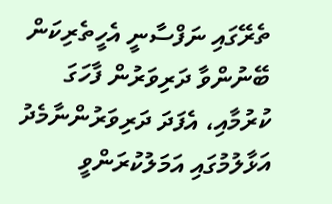ތެރޭގައި ނަފްސާނީ އެހީތެރިކަން ބޭނުންވާ ދަރިވަރުން ފާހަގަ ކުރުމާއި، އެފަދަ ދަރިވަރުންނާމެދު އަޅާލުމުގައި އަމަލުކުރަންވީ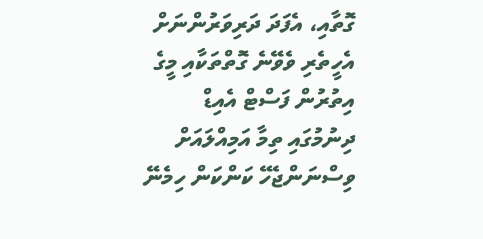ގޮތާއި، އެފަދަ ދަރިވަރުންނަށް އެހީތެރި ވެވޭނެ ގޮތްތަކާއި މީގެ އިތުރުން ފަސްޓް އެއިޑް ދިނުމުގައި ތިމާ އަމިއްލައަށް ވިސްނަންޖެހޭ ކަންކަން ހިމެނޭ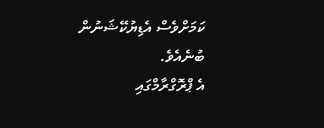ކަމަށްވެސް އެޑިޔުކޭޝަނުން ބުނެއެވެ.
އެ ޕްރޮގްރާމްގައި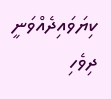ކިޔަވައިދެއްވަނީ ދިވެހި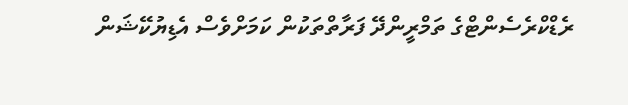ރެޑްކްރެސެންޓްގެ ތަމްރީންދޭ ފަރާތްތަކުން ކަމަށްވެސް އެޑިޔުކޭޝަން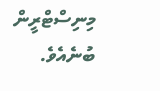މިނިސްޓްރީން ބުނެއެވެ.